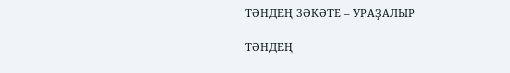ТӘНДЕҢ ЗӘКӘТЕ – УРАҘАЛЫР

ТӘНДЕҢ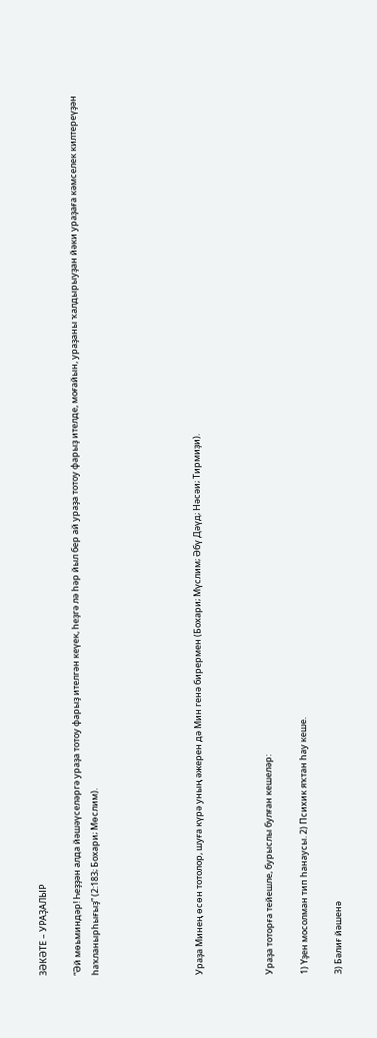ЗӘКӘТЕ – УРАҘАЛЫР

“Әй мөьминдәр! Һеҙҙән алда йәшәүселәргә ураҙа тотоу фарыҙ ителгән кеүек, һеҙгә лә һәр йыл бер ай ураҙа тотоу фарыҙ ителде, моғайын, ураҙаны ҡалдырыуҙан йәки ураҙаға кәмселек килтереүҙән һаҡланырһығыҙ” (2:183; Бохари; Мөслим).





Ураҙа Минең өсөн тотолор, шуға күрә уның әжерен дә Мин генә бирермен (Бохари; Мүслим; Әбү Дәүд; Нәсәи; Тирмиҙи).



Ураҙа тоторға тейешле, бурыслы булған кешеләр:

1) Үҙен мосолман тип һанаусы. 2) Психик яҡтан һау кеше.

3) Бәлиғ йәшенә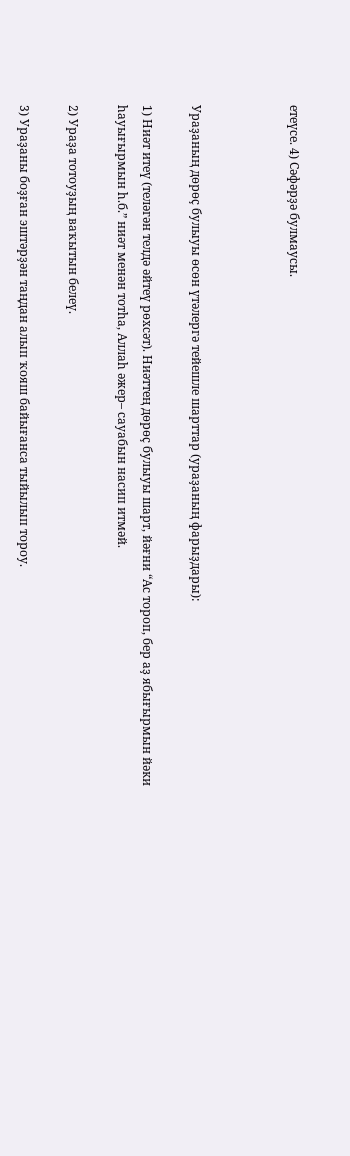етеүсе. 4) Сәфәрҙә булмаусы.



Ураҙаның дөрөҫ булыуы өсөн үтәлергә тейешле шарттар (ураҙаның фарыҙдары):

1) Ниәт итеү (теләгән телдә әйтеү рөхсәт). Ниәттең дөрөҫ булыуы шарт, йәғни “Ас тороп, бер аҙ ябығырмын йәки һауығырмын һ.б.” ниәт менән тотһа, Аллаһ әжер– сауабын насип итмәй.

2) Ураҙа тотоуҙың ваҡытын белеү.

3) Ураҙаны боҙған эштәрҙән таңдан алып ҡояш байығанса тыйылып тороу.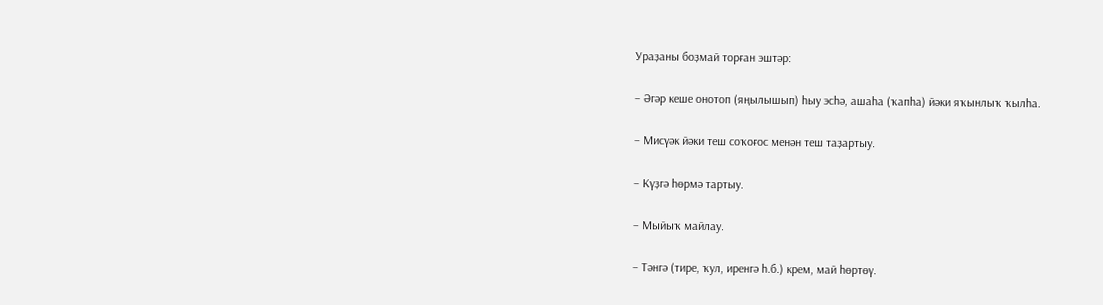Ураҙаны боҙмай торған эштәр:

− Әгәр кеше онотоп (яңылышып) һыу эсһә, ашаһа (ҡапһа) йәки яҡынлыҡ ҡылһа.

– Мисүәк йәки теш соҡоғос менән теш таҙартыу.

– Күҙгә һөрмә тартыу.

– Мыйыҡ майлау.

– Тәнгә (тире, ҡул, иренгә һ.б.) крем, май һөртөү.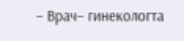– Врач– гинекологта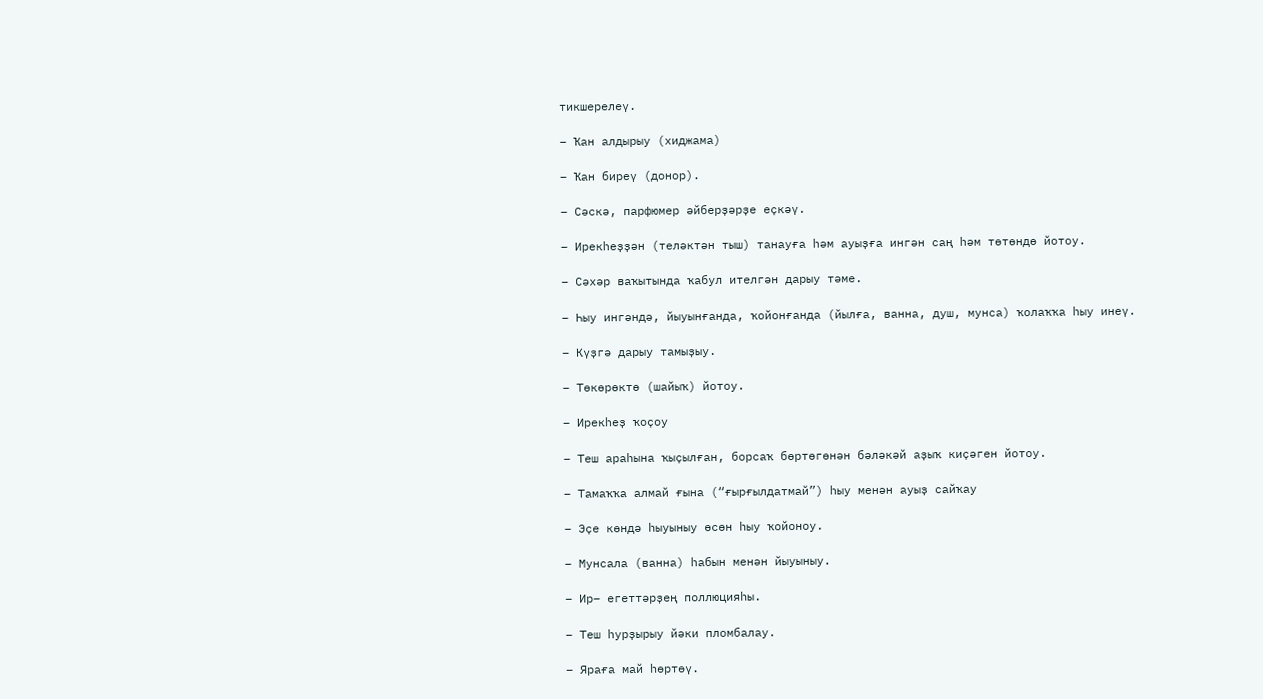тикшерелеү.

– Ҡан алдырыу (хиджама)

– Ҡан биреү (донор).

– Сәскә, парфюмер әйберҙәрҙе еҫкәү.

– Ирекһеҙҙән (теләктән тыш) танауға һәм ауыҙға ингән саң һәм төтөндө йотоу.

– Сәхәр ваҡытында ҡабул ителгән дарыу тәме.

– Һыу ингәндә, йыуынғанда, ҡойонғанда (йылға, ванна, душ, мунса) ҡолаҡҡа һыу инеү.

– Күҙгә дарыу тамыҙыу.

– Төкөрөктө (шайыҡ) йотоу.

– Ирекһеҙ ҡоҫоу

– Теш араһына ҡыҫылған, борсаҡ бөртөгөнән бәләкәй аҙыҡ киҫәген йотоу.

– Тамаҡҡа алмай ғына (“ғырғылдатмай”) һыу менән ауыҙ сайҡау

– Эҫе көндә һыуыныу өсөн һыу ҡойоноу.

– Мунсала (ванна) һабын менән йыуыныу.

– Ир– егеттәрҙең поллюцияһы.

– Теш һурҙырыу йәки пломбалау.

– Яраға май һөртөү.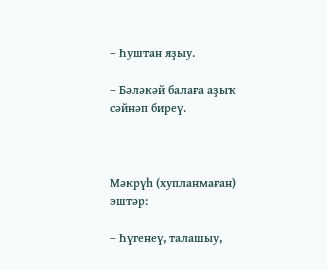– Һуштан яҙыу.

– Бәләкәй балаға аҙыҡ сәйнәп биреү.



Мәкрүһ (хупланмаған) эштәр:

– Һүгенеү, талашыу,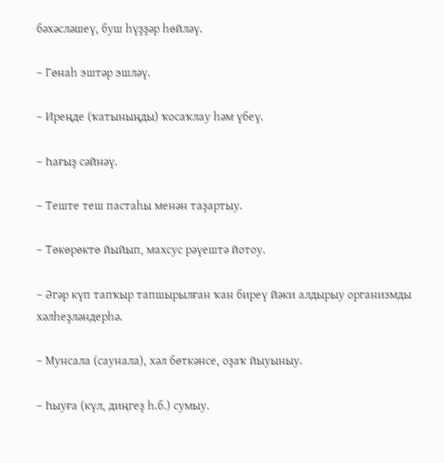бәхәсләшеү, буш һүҙҙәр һөйләү.

– Гөнаһ эштәр эшләү.

– Иреңде (ҡатыныңды) ҡосаҡлау һәм үбеү.

– Һағыҙ сәйнәү.

– Теште теш пастаһы менән таҙартыу.

– Төкөрөктө йыйып, махсус рәүештә йотоу.

– Әгәр күп тапҡыр тапшырылған ҡан биреү йәки алдырыу организмды хәлһеҙләндерһә.

– Мунсала (саунала), хәл бөткәнсе, оҙаҡ йыуыныу.

– Һыуға (күл, диңгеҙ һ.б.) сумыу.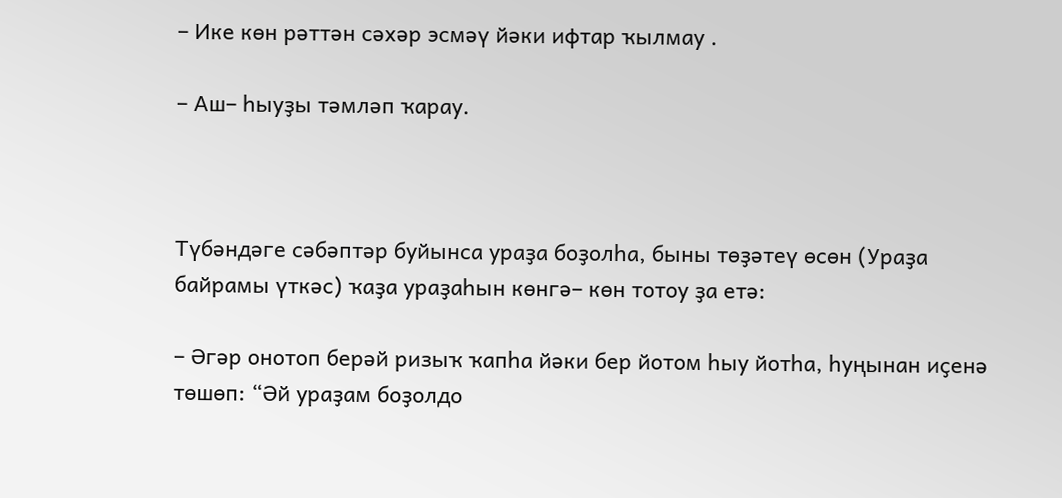– Ике көн рәттән сәхәр эсмәү йәки ифтар ҡылмау .

– Аш– һыуҙы тәмләп ҡарау.



Түбәндәге сәбәптәр буйынса ураҙа боҙолһа, быны төҙәтеү өсөн (Ураҙа байрамы үткәс) ҡаҙа ураҙаһын көнгә– көн тотоу ҙа етә:

– Әгәр онотоп берәй ризыҡ ҡапһа йәки бер йотом һыу йотһа, һуңынан иҫенә төшөп: “Әй ураҙам боҙолдо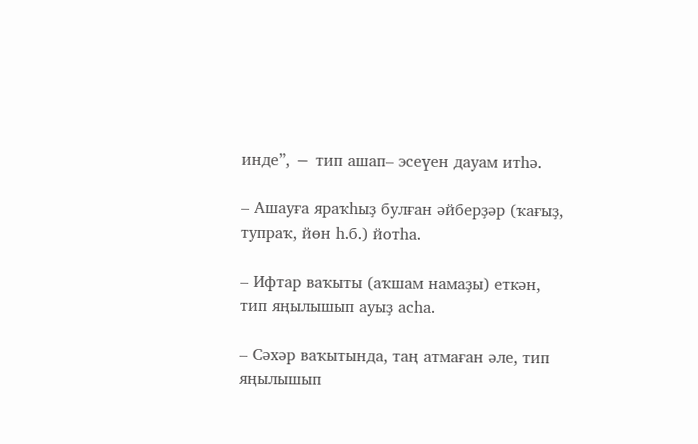инде”, − тип ашап– эсеүен дауам итһә.

– Ашауға яраҡһыҙ булған әйберҙәр (ҡағыҙ, тупраҡ, йөн һ.б.) йотһа.

– Ифтар ваҡыты (аҡшам намаҙы) еткән, тип яңылышып ауыҙ асһа.

– Сәхәр ваҡытында, таң атмаған әле, тип яңылышып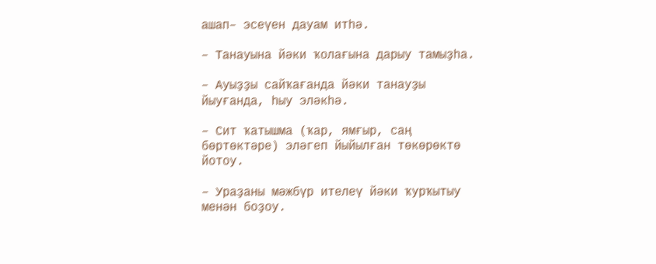ашап– эсеүен дауам итһә.

– Танауына йәки ҡолағына дарыу тамыҙһа.

– Ауыҙҙы сайҡағанда йәки танауҙы йыуғанда, һыу эләкһә.

– Сит ҡатышма (ҡар, ямғыр, саң бөртөктәре) эләгеп йыйылған төкөрөктө йотоу.

– Ураҙаны мәжбүр ителеү йәки ҡурҡытыу менән боҙоу.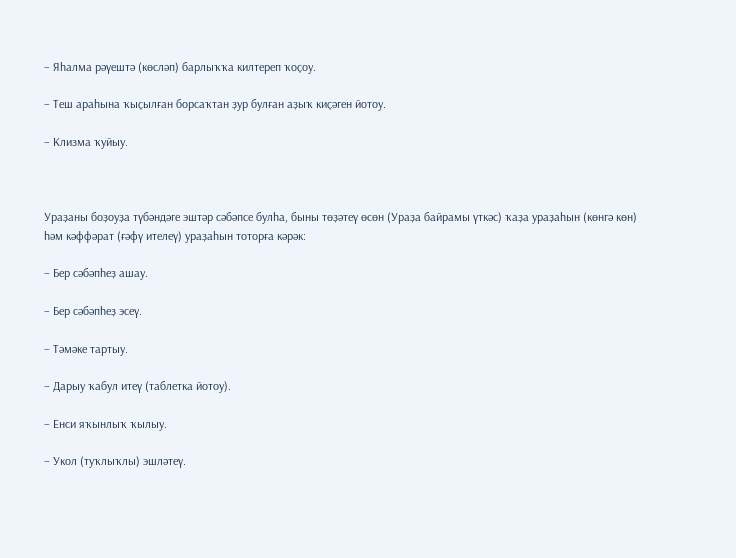– Яһалма рәүештә (көсләп) барлыҡҡа килтереп ҡоҫоу.

– Теш араһына ҡыҫылған борсаҡтан ҙур булған аҙыҡ киҫәген йотоу.

– Клизма ҡуйыу.



Ураҙаны боҙоуҙа түбәндәге эштәр сәбәпсе булһа, быны төҙәтеү өсөн (Ураҙа байрамы үткәс) ҡаҙа ураҙаһын (көнгә көн) һәм кәффәрат (ғәфү ителеү) ураҙаһын тоторға кәрәк:

– Бер сәбәпһеҙ ашау.

– Бер сәбәпһеҙ эсеү.

– Тәмәке тартыу.

– Дарыу ҡабул итеү (таблетка йотоу).

– Енси яҡынлыҡ ҡылыу.

– Укол (туҡлыҡлы) эшләтеү.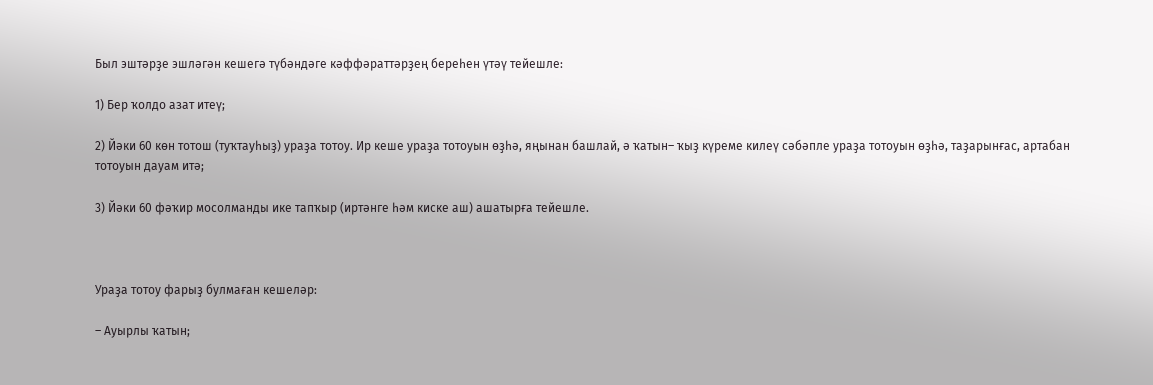Был эштәрҙе эшләгән кешегә түбәндәге кәффәраттәрҙең береһен үтәү тейешле:

1) Бер ҡолдо азат итеү;

2) Йәки 60 көн тотош (туҡтауһыҙ) ураҙа тотоу. Ир кеше ураҙа тотоуын өҙһә, яңынан башлай, ә ҡатын– ҡыҙ күреме килеү сәбәпле ураҙа тотоуын өҙһә, таҙарынғас, артабан тотоуын дауам итә;

3) Йәки 60 фәҡир мосолманды ике тапҡыр (иртәнге һәм киске аш) ашатырға тейешле.



Ураҙа тотоу фарыҙ булмаған кешеләр:

– Ауырлы ҡатын;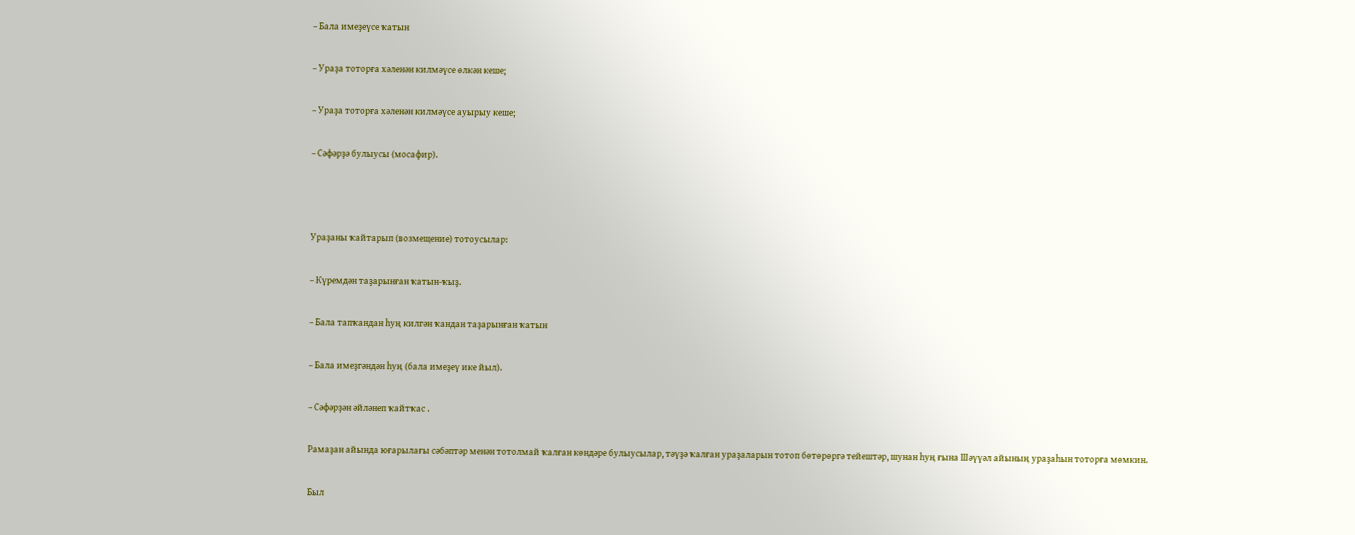– Бала имеҙеүсе ҡатын

– Ураҙа тоторға хәленән килмәүсе өлкән кеше;

– Ураҙа тоторға хәленән килмәүсе ауырыу кеше;

– Сәфәрҙә булыусы (мосафир).



Ураҙаны ҡайтарып (возмещение) тотоусылар:

– Күремдән таҙарынған ҡатын-ҡыҙ.

– Бала тапҡандан һуң килгән ҡандан таҙарынған ҡатын

– Бала имеҙгәндән һуң (бала имеҙеү ике йыл).

– Сәфәрҙән әйләнеп ҡайтҡас .

Рамаҙан айында юғарылағы сәбәптәр менән тотолмай ҡалған көндәре булыусылар, тәүҙә ҡалған ураҙаларын тотоп бөтөрөргә тейештәр, шунан һуң ғына Шәүүәл айының ураҙаһын тоторға мөмкин.

Был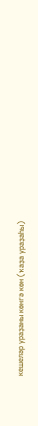кешеләр ураҙаны көнгә көн (ҡаҙа ураҙаһы)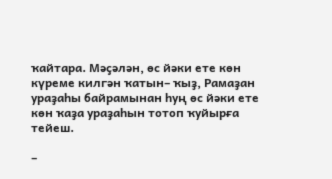ҡайтара. Мәҫәлән, өс йәки ете көн күреме килгән ҡатын– ҡыҙ, Рамаҙан ураҙаһы байрамынан һуң өс йәки ете көн ҡаҙа ураҙаһын тотоп ҡуйырға тейеш.

–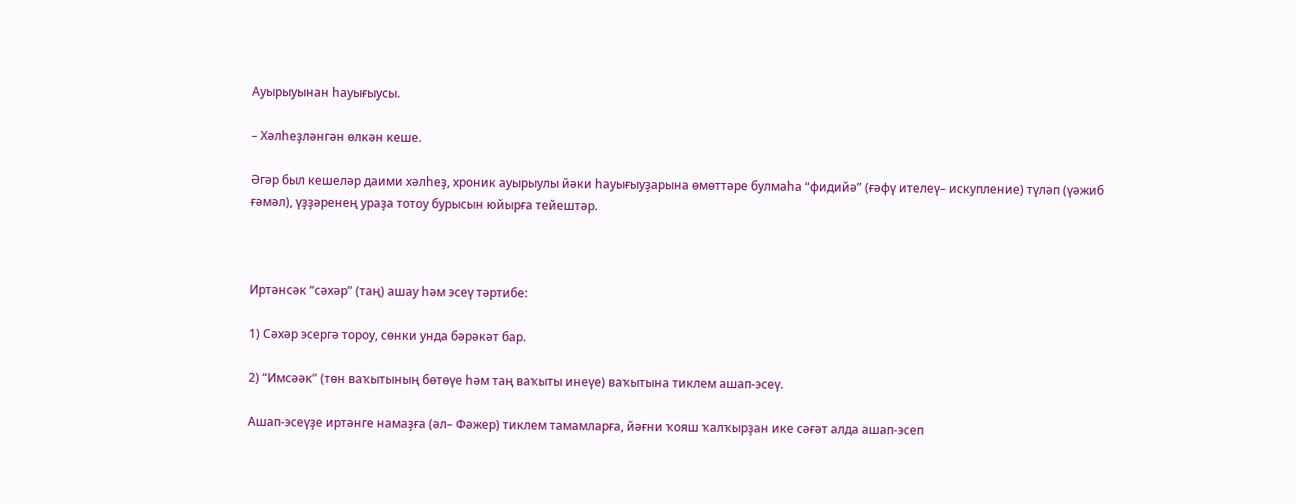Ауырыуынан һауығыусы.

– Хәлһеҙләнгән өлкән кеше.

Әгәр был кешеләр даими хәлһеҙ, хроник ауырыулы йәки һауығыуҙарына өмөттәре булмаһа “фидийә” (ғәфү ителеү– искупление) түләп (үәжиб ғәмәл), үҙҙәренең ураҙа тотоу бурысын юйырға тейештәр.



Иртәнсәк “сәхәр” (таң) ашау һәм эсеү тәртибе:

1) Сәхәр эсергә тороу, сөнки унда бәрәкәт бар.

2) “Имсәәк” (төн ваҡытының бөтөүе һәм таң ваҡыты инеүе) ваҡытына тиклем ашап-эсеү.

Ашап-эсеүҙе иртәнге намаҙға (әл– Фәжер) тиклем тамамларға, йәғни ҡояш ҡалҡырҙан ике сәғәт алда ашап-эсеп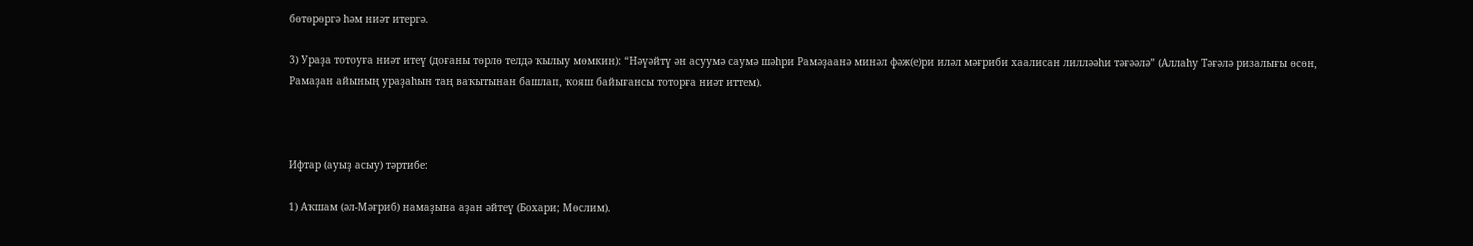бөтөрөргә һәм ниәт итергә.

3) Ураҙа тотоуға ниәт итеү (доғаны төрлө телдә ҡылыу мөмкин): “Нәүәйтү ән асуумә саумә шәһри Рамәҙаанә минәл фәж(е)ри иләл мәғриби хаалисан лилләәһи тәғәәлә” (Аллаһу Тәғәлә ризалығы өсөн, Рамаҙан айының ураҙаһын таң ваҡытынан башлап, ҡояш байығансы тоторға ниәт иттем).



Ифтар (ауыҙ асыу) тәртибе:

1) Аҡшам (әл-Мәғриб) намаҙына аҙан әйтеү (Бохари; Мөслим).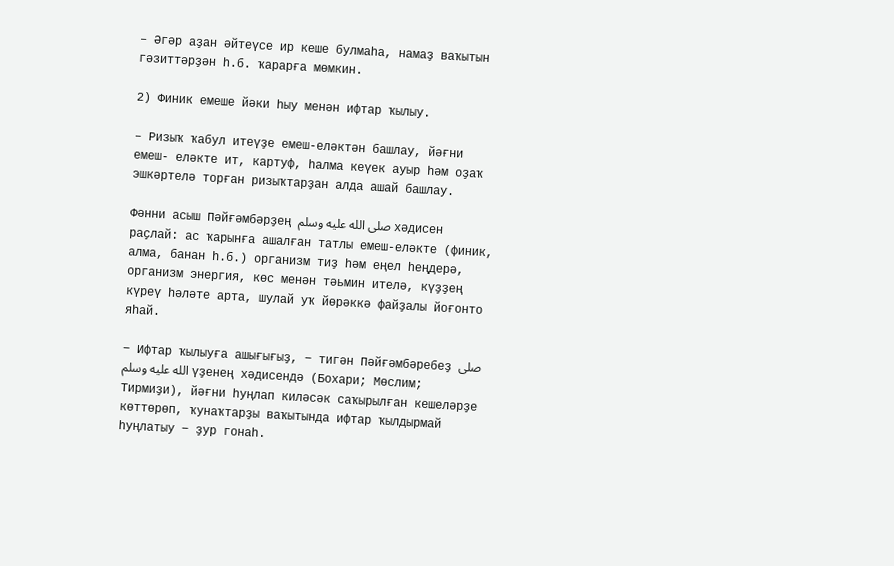– Әгәр аҙан әйтеүсе ир кеше булмаһа, намаҙ ваҡытын гәзиттәрҙән һ.б. ҡарарға мөмкин.

2) Финик емеше йәки һыу менән ифтар ҡылыу.

– Ризыҡ ҡабул итеүҙе емеш-еләктән башлау, йәғни емеш- еләкте ит, картуф, һалма кеүек ауыр һәм оҙаҡ эшкәртелә торған ризыҡтарҙан алда ашай башлау.

Фәнни асыш Пәйғәмбәрҙең صلى الله عليه وسلم хәдисен раҫлай: ас ҡарынға ашалған татлы емеш-еләкте (финик, алма, банан һ.б.) организм тиҙ һәм еңел һеңдерә, организм энергия, көс менән тәьмин ителә, күҙҙең күреү һәләте арта, шулай уҡ йөрәккә файҙалы йоғонто яһай.

− Ифтар ҡылыуға ашығығыҙ, − тигән Пәйғәмбәребеҙ صلى الله عليه وسلم үҙенең хәдисендә (Бохари; Мөслим; Тирмиҙи), йәғни һуңлап киләсәк саҡырылған кешеләрҙе көттөрөп, ҡунаҡтарҙы ваҡытында ифтар ҡылдырмай һуңлатыу − ҙур гонаһ.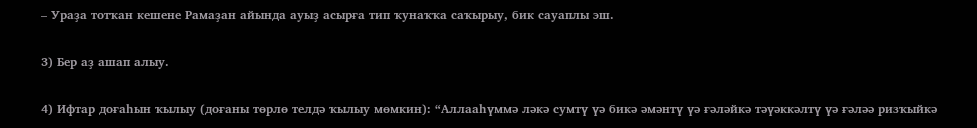– Ураҙа тотҡан кешене Рамаҙан айында ауыҙ асырға тип ҡунаҡҡа саҡырыу, бик сауаплы эш.

3) Бер аҙ ашап алыу.

4) Ифтар доғаһын ҡылыу (доғаны төрлө телдә ҡылыу мөмкин): “Аллааһүммә ләкә сумтү үә бикә әмәнтү үә ғәләйкә тәүәккәлтү үә ғәләә ризҡыйкә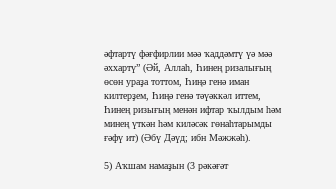әфтартү фәғфирлии мәә ҡаддәмтү үә мәә әххартү” (Әй, Аллаһ, Һинең ризалығың өсөн ураҙа тоттом, Һиңә генә иман килтерҙем, Һиңә генә тәүәккәл иттем, Һинең ризығың менән ифтар ҡылдым һәм минең үткән һәм киләсәк гөнаһтарымды ғәфү ит) (Әбү Дәүд; ибн Мәжжәһ).

5) Аҡшам намаҙын (3 рәкәғәт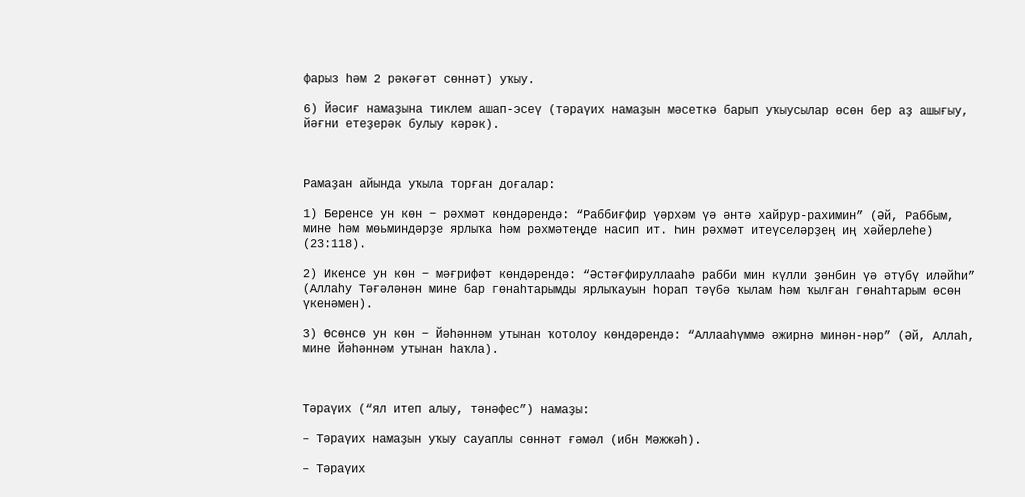фарыз һәм 2 рәкәғәт сөннәт) уҡыу.

6) Йәсиғ намаҙына тиклем ашап-эсеү (тәраүих намаҙын мәсеткә барып уҡыусылар өсөн бер аҙ ашығыу, йәғни етеҙерәк булыу кәрәк).



Рамаҙан айында уҡыла торған доғалар:

1) Беренсе ун көн − рәхмәт көндәрендә: “Раббиғфир үәрхәм үә әнтә хайрур-рахимин” (Әй, Раббым, мине һәм мөьминдәрҙе ярлыҡа һәм рәхмәтеңде насип ит. Һин рәхмәт итеүселәрҙең иң хәйерлеһе) (23:118).

2) Икенсе ун көн − мәғрифәт көндәрендә: “Әстәғфируллааһә рабби мин күлли ҙәнбин үә әтүбү иләйһи” (Аллаһу Тәғәләнән мине бар гөнаһтарымды ярлыҡауын һорап тәүбә ҡылам һәм ҡылған гөнаһтарым өсөн үкенәмен).

3) Өсөнсө ун көн − Йәһәннәм утынан ҡотолоу көндәрендә: “Аллааһүммә әжирнә минән-нәр” (Әй, Аллаһ, мине Йәһәннәм утынан һаҡла).



Тәраүих (“ял итеп алыу, тәнәфес”) намаҙы:

– Тәраүих намаҙын уҡыу сауаплы сөннәт ғәмәл (ибн Мәжжәһ).

– Тәраүих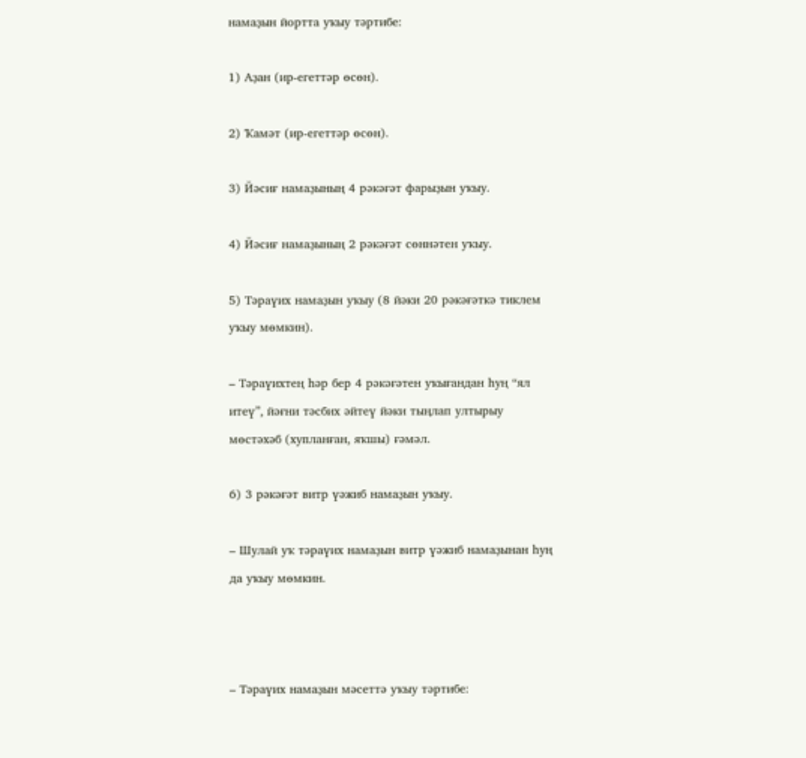намаҙын йортта уҡыу тәртибе:

1) Аҙан (ир-егеттәр өсөн).

2) Ҡамәт (ир-егеттәр өсөн).

3) Йәсиғ намаҙының 4 рәкәғәт фарыҙын уҡыу.

4) Йәсиғ намаҙының 2 рәкәғәт сөннәтен уҡыу.

5) Тәраүих намаҙын уҡыу (8 йәки 20 рәкәғәткә тиклем уҡыу мөмкин).

– Тәраүихтең һәр бер 4 рәкәғәтен уҡығандан һуң “ял итеү”, йәғни тәсбих әйтеү йәки тыңлап ултырыу мөстәхәб (хупланған, яҡшы) ғәмәл.

6) 3 рәкәғәт витр үәжиб намаҙын уҡыу.

– Шулай уҡ тәраүих намаҙын витр үәжиб намаҙынан һуң да уҡыу мөмкин.



– Тәраүих намаҙын мәсеттә уҡыу тәртибе: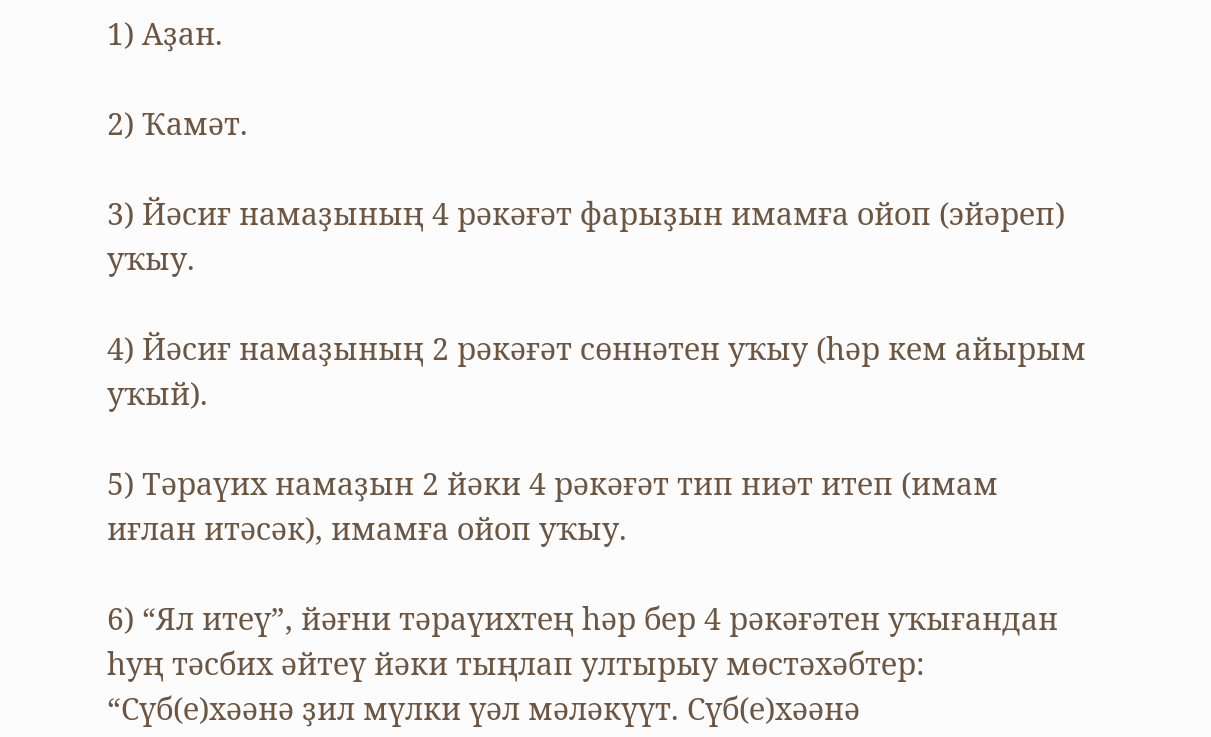1) Аҙан.

2) Ҡамәт.

3) Йәсиғ намаҙының 4 рәкәғәт фарыҙын имамға ойоп (эйәреп) уҡыу.

4) Йәсиғ намаҙының 2 рәкәғәт сөннәтен уҡыу (һәр кем айырым уҡый).

5) Тәраүих намаҙын 2 йәки 4 рәкәғәт тип ниәт итеп (имам иғлан итәсәк), имамға ойоп уҡыу.

6) “Ял итеү”, йәғни тәраүихтең һәр бер 4 рәкәғәтен уҡығандан һуң тәсбих әйтеү йәки тыңлап ултырыу мөстәхәбтер: “Сүб(е)хәәнә ҙил мүлки үәл мәләкүүт. Сүб(е)хәәнә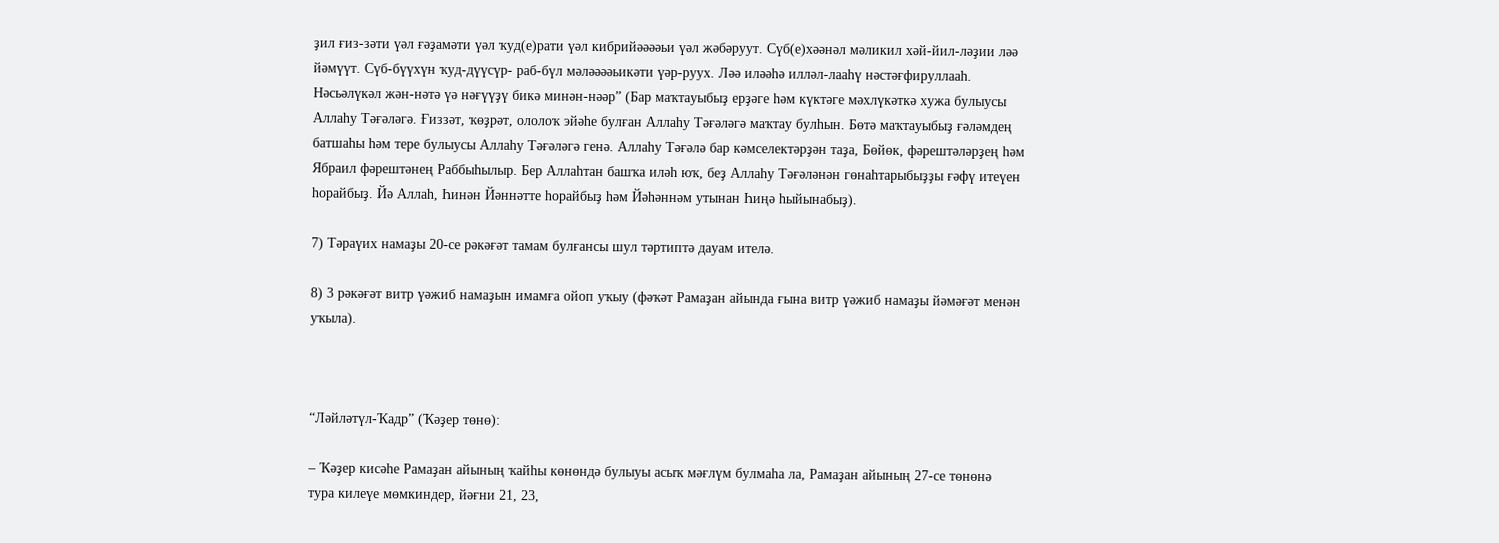ҙил ғиз-зәти үәл ғәҙамәти үәл ҡуд(е)рати үәл кибрийәәәәьи үәл жәбәруут. Сүб(е)хәәнәл мәликил хәй-йил-ләҙии ләә йәмүүт. Сүб-бүүхүн ҡуд-дүүсүр- раб-бүл мәләәәәьикәти үәр-руух. Ләә иләәһә илләл-лааһү нәстәғфируллааһ. Нәсьәлүкәл жән-нәтә үә нәғүүҙү бикә минән-нәәр” (Бар маҡтауыбыҙ ерҙәге һәм күктәге мәхлүкәткә хужа булыусы Аллаһу Тәғәләгә. Ғиззәт, ҡөҙрәт, ололоҡ эйәһе булған Аллаһу Тәғәләгә маҡтау булһын. Бөтә маҡтауыбыҙ ғәләмдең батшаһы һәм тере булыусы Аллаһу Тәғәләгә генә. Аллаһу Тәғәлә бар кәмселектәрҙән таҙа, Бөйөк, фәрештәләрҙең һәм Ябраил фәрештәнең Раббыһылыр. Бер Аллаһтан башҡа иләһ юҡ, беҙ Аллаһу Тәғәләнән гөнаһтарыбыҙҙы ғәфү итеүен һорайбыҙ. Йә Аллаһ, Һинән Йәннәтте һорайбыҙ һәм Йәһәннәм утынан Һиңә һыйынабыҙ).

7) Тәраүих намаҙы 20-се рәкәғәт тамам булғансы шул тәртиптә дауам ителә.

8) 3 рәкәғәт витр үәжиб намаҙын имамға ойоп уҡыу (фәҡәт Рамаҙан айында ғына витр үәжиб намаҙы йәмәғәт менән уҡыла).



“Ләйләтүл-Ҡадр” (Ҡәҙер төнө):

– Ҡәҙер кисәһе Рамаҙан айының ҡайһы көнөндә булыуы асыҡ мәғлүм булмаһа ла, Рамаҙан айының 27-се төнөнә тура килеүе мөмкиндер, йәғни 21, 23,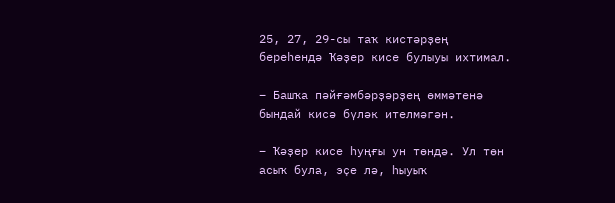25, 27, 29-сы таҡ кистәрҙең береһендә Ҡәҙер кисе булыуы ихтимал.

– Башҡа пәйғәмбәрҙәрҙең өммәтенә бындай кисә бүләк ителмәгән.

– Ҡәҙер кисе һуңғы ун төндә. Ул төн асыҡ була, эҫе лә, һыуыҡ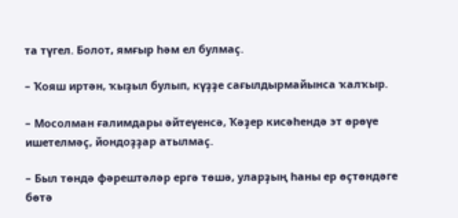та түгел. Болот, ямғыр һәм ел булмаҫ.

– Ҡояш иртән, ҡыҙыл булып, күҙҙе сағылдырмайынса ҡалҡыр.

– Мосолман ғалимдары әйтеүенсә, Ҡәҙер кисәһендә эт өрөүе ишетелмәҫ, йондоҙҙар атылмаҫ.

– Был төндә фәрештәләр ергә төшә, уларҙың һаны ер өҫтөндәге бөтә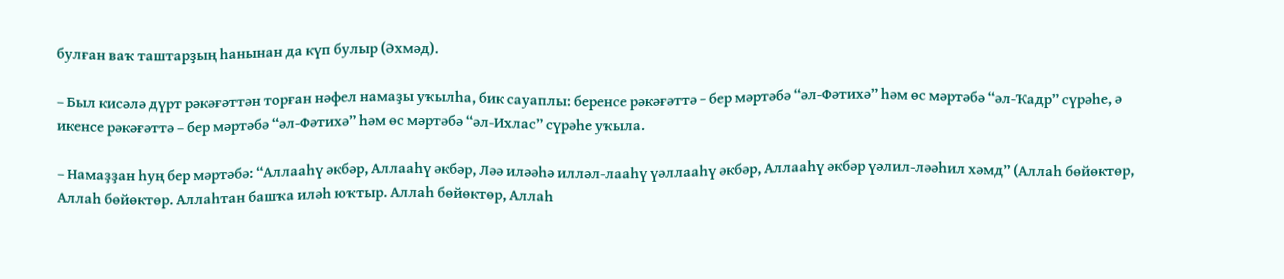булған ваҡ таштарҙың һанынан да күп булыр (Әхмәд).

– Был кисәлә дүрт рәкәғәттән торған нәфел намаҙы уҡылһа, бик сауаплы: беренсе рәкәғәттә − бер мәртәбә “әл-Фәтихә” һәм өс мәртәбә “әл-Ҡадр” сүрәһе, ә икенсе рәкәғәттә – бер мәртәбә “әл-Фәтихә” һәм өс мәртәбә “әл-Ихлас” сүрәһе уҡыла.

– Намаҙҙан һуң бер мәртәбә: “Аллааһү әкбәр, Аллааһү әкбәр, Ләә иләәһә илләл-лааһү үәллааһү әкбәр, Аллааһү әкбәр үәлил-ләәһил хәмд” (Аллаһ бөйөктөр, Аллаһ бөйөктөр. Аллаһтан башҡа иләһ юҡтыр. Аллаһ бөйөктөр, Аллаһ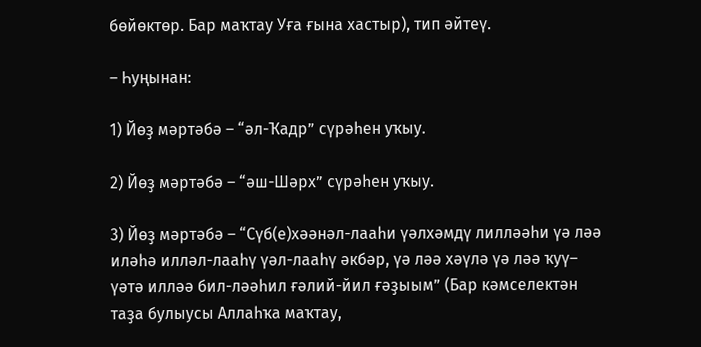бөйөктөр. Бар маҡтау Уға ғына хастыр), тип әйтеү.

– Һуңынан:

1) Йөҙ мәртәбә – “әл-Ҡадр” сүрәһен уҡыу.

2) Йөҙ мәртәбә – “әш-Шәрх” сүрәһен уҡыу.

3) Йөҙ мәртәбә – “Сүб(е)хәәнәл-лааһи үәлхәмдү лилләәһи үә ләә иләһә илләл-лааһү үәл-лааһү әкбәр, үә ләә хәүлә үә ләә ҡуү– үәтә илләә бил-ләәһил ғәлий-йил ғәҙыым” (Бар кәмселектән таҙа булыусы Аллаһҡа маҡтау,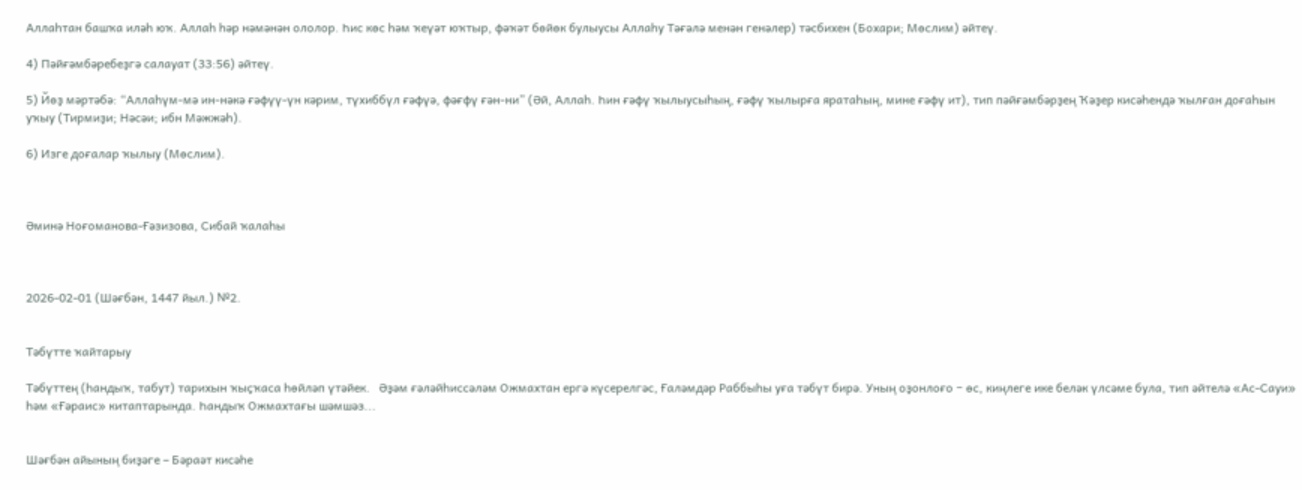Аллаһтан башҡа иләһ юҡ. Аллаһ һәр нәмәнән ололор. Һис көс һәм ҡеүәт юҡтыр, фәҡәт бөйөк булыусы Аллаһу Тәғәлә менән генәлер) тәсбихен (Бохари; Мөслим) әйтеү.

4) Пәйғәмбәребеҙгә салауат (33:56) әйтеү.

5) Йөҙ мәртәбә: “Аллаһүм-мә ин-нәкә ғәфүү-үн кәрим, түхиббүл ғәфүә, фәғфү ғән-ни” (Әй, Аллаһ. Һин ғәфү ҡылыусыһың, ғәфү ҡылырға яратаһың, мине ғәфү ит), тип пәйғәмбәрҙең Ҡәҙер кисәһендә ҡылған доғаһын уҡыу (Тирмиҙи; Нәсәи; ибн Мәжжәһ).

6) Изге доғалар ҡылыу (Мөслим).



Әминә Ноғоманова-Ғәзизова, Сибай ҡалаһы



2026-02-01 (Шәғбән, 1447 йыл.) №2.


Тәбүтте ҡайтарыу

Тәбүттең (һандыҡ, табут) тарихын ҡыҫҡаса һөйләп үтәйек.   Әҙәм ғәләйһиссәләм Ожмахтан ергә күсерелгәс, Ғаләмдәр Раббыһы уға тәбүт бирә. Уның оҙонлоғо − өс, киңлеге ике беләк үлсәме була, тип әйтелә «Ас-Сауи» һәм «Ғәраис» китаптарында. Һандыҡ Ожмахтағы шәмшәз...


Шәғбән айының биҙәге – Бәраәт кисәһе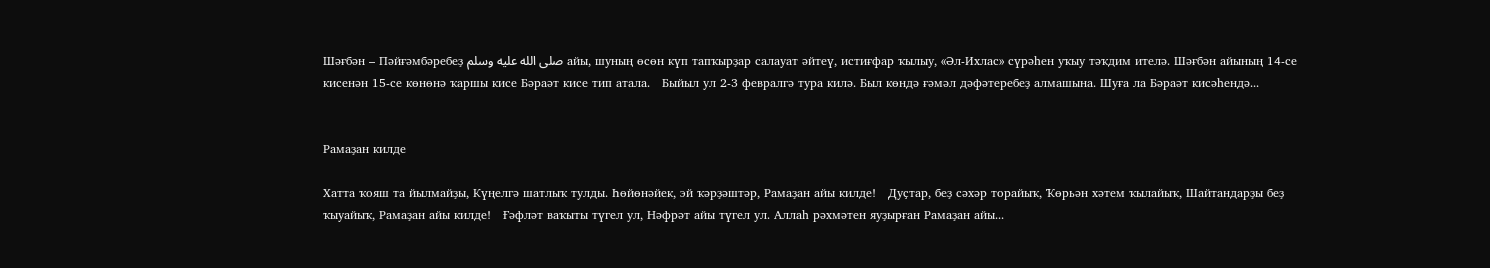Шәғбән – Пәйғәмбәребеҙ صلى الله عليه وسلم айы, шуның өсөн күп тапҡырҙар салауат әйтеү, истиғфар ҡылыу, «Әл-Ихлас» сүрәһен уҡыу тәҡдим ителә. Шәғбән айының 14-се кисенән 15-се көнөнә ҡаршы кисе Бәраәт кисе тип атала.   Быйыл ул 2-3 февралгә тура килә. Был көндә ғәмәл дәфәтеребеҙ алмашына. Шуға ла Бәраәт кисәһендә...


Рамаҙан килде

Хатта ҡояш та йылмайҙы, Күңелгә шатлыҡ тулды. Һөйөнәйек, эй ҡәрҙәштәр, Рамаҙан айы килде!   Дуҫтар, беҙ сәхәр торайыҡ, Ҡөрьән хәтем ҡылайыҡ, Шайтандарҙы беҙ ҡыуайыҡ, Рамаҙан айы килде!   Ғәфләт ваҡыты түгел ул, Нәфрәт айы түгел ул. Аллаһ рәхмәтен яуҙырған Рамаҙан айы...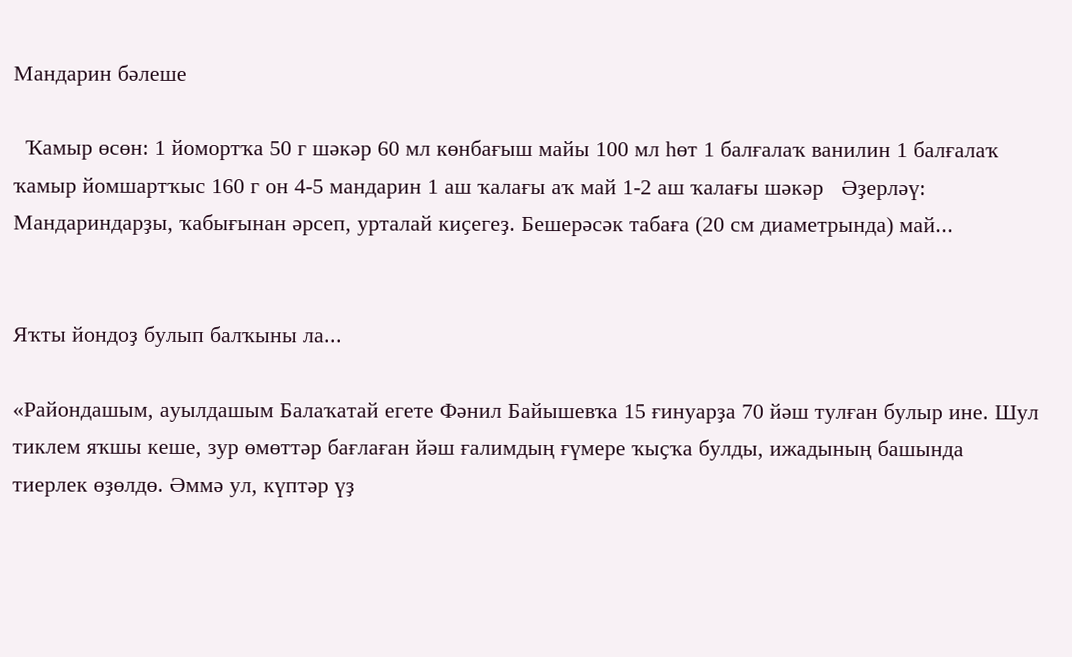Мандарин бәлеше

  Ҡамыр өсөн: 1 йомортҡа 50 г шәкәр 60 мл көнбағыш майы 100 мл һөт 1 балғалаҡ ванилин 1 балғалаҡ ҡамыр йомшартҡыс 160 г он 4-5 мандарин 1 аш ҡалағы аҡ май 1-2 аш ҡалағы шәкәр   Әҙерләү: Мандариндарҙы, ҡабығынан әрсеп, урталай киҫегеҙ. Бешерәсәк табаға (20 см диаметрында) май...


Яҡты йондоҙ булып балҡыны ла...

«Райондашым, ауылдашым Балаҡатай егете Фәнил Байышевҡа 15 ғинуарҙа 70 йәш тулған булыр ине. Шул тиклем яҡшы кеше, зур өмөттәр бағлаған йәш ғалимдың ғүмере ҡыҫҡа булды, ижадының башында тиерлек өҙөлдө. Әммә ул, күптәр үҙ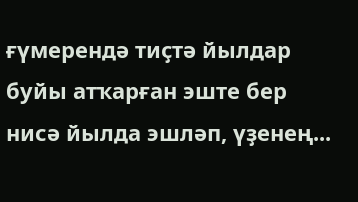ғүмерендә тиҫтә йылдар буйы атҡарған эште бер нисә йылда эшләп, үҙенең...